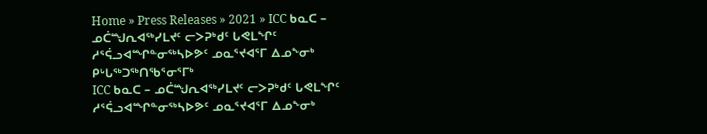Home » Press Releases » 2021 » ICC ᑲᓇᑕ – ᓄᑖᙳᕆᐊᖅᓯᒪᔪᑦ ᓕᐳᕈᒃᑯᑦ ᒐᕙᒪᖏᑦ ᓱᕐᕌᓗᐊᙱᓐᓂᖅᓴᐅᕗᑦ ᓄᓇᕐᔪᐊᕐᒥ ᐃᓄᖕᓂᒃ ᑭᒡᒐᖅᑐᖅᑎᖃᕐᓂᕐᒥᒃ
ICC ᑲᓇᑕ – ᓄᑖᙳᕆᐊᖅᓯᒪᔪᑦ ᓕᐳᕈᒃᑯᑦ ᒐᕙᒪᖏᑦ ᓱᕐᕌᓗᐊᙱᓐᓂᖅᓴᐅᕗᑦ ᓄᓇᕐᔪᐊᕐᒥ ᐃᓄᖕᓂᒃ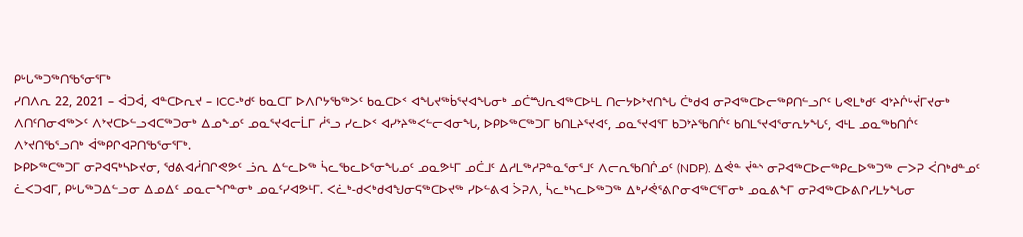ᑭᒡᒐᖅᑐᖅᑎᖃᕐᓂᕐᒥᒃ
ᓯᑎᐱᕆ 22, 2021 – ᐋᑐᐋ, ᐊᓐᑕᐅᕆᔪ – ICC-ᒃᑯᑦ ᑲᓇᑕᒥ ᐅᐱᒋᔭᖃᖅᐳᑦ ᑲᓇᑕᐅᑉ ᐊᖓᔪᖅᑳᕐᔪᐊᖓᓂᒃ ᓄᑖᙳᕆᐊᖅᑕᐅᒻᒪ ᑎᓕᔭᐅᔾᔪᑎᖓ ᑖᒃᑯᐊ ᓂᕈᐊᖅᑕᐅᓕᖅᑭᑎᓪᓗᒋᑦ ᒐᕙᒪᒃᑯᑦ ᐊᔾᔨᒌᒡᔫᒥᔪᓂᒃ ᐱᑎᑦᑎᓂᐊᖅᐳᑦ ᐱᔾᔪᑕᐅᓪᓗᐊᑕᖅᑐᓂᒃ ᐃᓄᖕᓄᑦ ᓄᓇᕐᔪᐊᓕᒫᒥ ᓲᕐᓗ ᓯᓚᐅᑉ ᐊᓯᔾᔨᖅᐸᓪᓕᐊᓂᖓ, ᐅᑭᐅᖅᑕᖅᑐᒥ ᑲᑎᒪᔨᕐᔪᐊᑦ, ᓄᓇᕐᔪᐊᕐᒥ ᑲᑐᔾᔨᖃᑎᒌᑦ ᑲᑎᒪᕐᔪᐊᕐᓂᕆᔭᖓᑦ, ᐊᒻᒪ ᓄᓇᖅᑲᑎᒌᑦ ᐱᔾᔪᑎᖃᕐᓗᑎᒃ ᐋᖅᑭᒋᐊᕈᑎᖃᕐᓂᕐᒥᒃ.
ᐅᑭᐅᖅᑕᖅᑐᒥ ᓂᕈᐊᕋᒃᓴᐅᔪᓂ, ᖁᕕᐊᓲᑎᒋᕙᕗᑦ ᓘᕆ ᐃᓪᓚᐅᖅ ᓵᓚᖃᓚᐅᕐᓂᖓᓄᑦ ᓄᓇᕗᒻᒥ ᓄᑖᒧᑦ ᐃᓱᒪᖅᓱᕈᓐᓇᕐᓂᕐᒧᑦ ᐱᓕᕆᖃᑎᒌᓄᑦ (NDP). ᐃᕚᓐ ᔫᓐᔅ ᓂᕈᐊᖅᑕᐅᓕᖅᑭᓚᐅᖅᑐᖅ ᓕᐳᕈ ᐹᑎᒃᑯᓐᓄᑦ ᓛᐸᑐᐊᒥ, ᑭᒡᒐᖅᑐᐃᓪᓗᓂ ᐃᓄᐃᑦ ᓄᓇᓕᖏᓐᓂᒃ ᓄᓇᑦᓯᐊᕗᒻᒥ. ᐸᓛᒃ-ᑯᐸᒃᑯᐊᖑᓂᕋᖅᑕᐅᔪᖅ ᓯᐅᓪᕕᐊ ᐴᕈᐱ, ᓵᓚᒃᓴᓚᐅᖅᑐᖅ ᐃᒃᓯᕚᕐᕕᒋᓂᐊᖅᑕᕐᒥᓂᒃ ᓄᓇᕕᖕᒥ ᓂᕈᐊᖅᑕᐅᕕᒋᓯᒪᔭᖓᓂ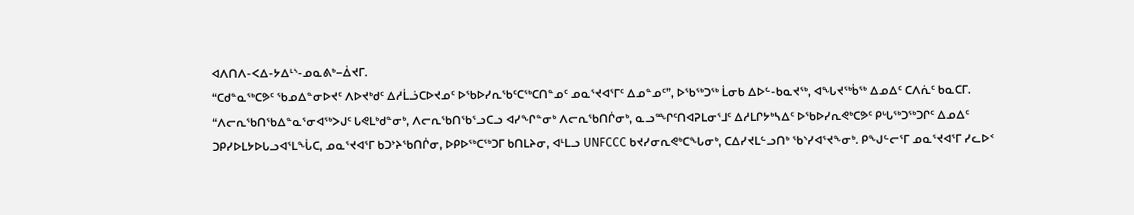ᐊᐱᑎᐱ-ᐸᐃ-ᔭᐃᒻᔅ-ᓄᓇᕕᒃ−ᐄᔪᒥ.
“ᑕᑯᓐᓇᖅᑕᕗᑦ ᖃᓄᐃᓐᓂᐅᔪᑦ ᐱᐅᔪᒃᑯᑦ ᐃᓱᒫᓘᑕᐅᔪᓄᑦ ᐅᖃᐅᓯᕆᖃᑦᑕᖅᑕᑎᓐᓄᑦ ᓄᓇᕐᔪᐊᕐᒥᑦ ᐃᓄᓐᓄᑦ”, ᐅᖃᖅᑐᖅ ᒫᓂᑲ ᐃᐅᓪ-ᑲᓇᔪᖅ, ᐊᖓᔪᖅᑳᖅ ᐃᓄᐃᑦ ᑕᐱᕇᑦ ᑲᓇᑕᒥ. “ᐱᓕᕆᖃᑎᖃᐃᓐᓇᕐᓂᐊᖅᐳᒍᑦ ᒐᕙᒪᒃᑯᓐᓂᒃ, ᐱᓕᕆᖃᑎᖃᕐᓗᑕᓗ ᐊᓯᖏᓐᓂᒃ ᐱᓕᕆᖃᑎᒌᓂᒃ, ᓇᓗᙱᑦᑎᐊᕈᒪᓂᕐᒧᑦ ᐃᓱᒪᒋᔭᒃᓴᐃᑦ ᐅᖃᐅᓯᕆᕙᒃᑕᕗᑦ ᑭᒡᒐᖅᑐᖅᑐᒋᑦ ᐃᓄᐃᑦ ᑐᑭᓯᐅᒪᔭᐅᒐᓗᐊᕐᒪᖔᑕ, ᓄᓇᕐᔪᐊᕐᒥ ᑲᑐᔾᔨᖃᑎᒌᓂ, ᐅᑭᐅᖅᑕᖅᑐᒥ ᑲᑎᒪᔨᓂ, ᐊᒻᒪᓗ UNFCCC ᑲᔪᓯᓂᕆᕙᒃᑕᖓᓂᒃ, ᑕᐃᓯᔪᒪᓪᓗᑎᒃ ᖃᔅᓯᐊᕐᔪᖕᓂᒃ. ᑭᖑᓪᓕᕐᒥ ᓄᓇᕐᔪᐊᕐᒥ ᓯᓚᐅᑉ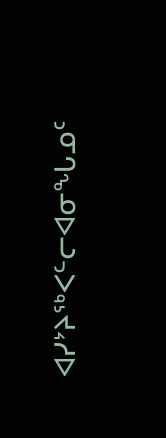ᐊᓯᔾᔨᖅᐸᓪᓕᐊᓂᖓᓄᑦ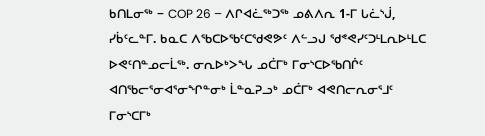ᑲᑎᒪᓂᖅ − COP 26 – ᐱᒋᐊᓛᖅᑐᖅ ᓄᕕᐱᕆ 1-ᒥ ᒐᓛᔅᒎ, ᓯᑳᑦᓚᓐᒥ. ᑲᓇᑕ ᐱᖃᑕᐅᖃᑦᑕᖁᕙᕗᑦ ᐱᓪᓗᒍ ᖁᕝᕙᓯᑦᑐᒻᒪᕆᐅᒻᒪᑕ ᐅᕙᑦᑎᓐᓄᓕᒫᖅ. ᓂᕆᐅᒃᐳᖓ ᓄᑖᒥᒃ ᒥᓂᔅᑕᐅᖃᑎᒌᑦ ᐊᑎᖃᓕᕐᓂᐊᕐᓂᖏᓐᓂᒃ ᒫᓐᓇᕈᓗᒃ ᓄᑖᒥᒃ ᐊᕙᑎᓕᕆᓂᕐᒧᑦ ᒥᓂᔅᑕᒥᒃ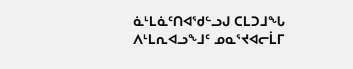ᓈᒻᒪᓈᑦᑎᐊᖁᓪᓗᒍ ᑕᒪᑐᒧᖓ ᐱᒻᒪᕆᐊᓗᖕᒧᑦ ᓄᓇᕐᔪᐊᓕᒫᒥ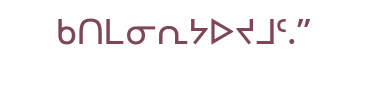ᑲᑎᒪᓂᕆᔭᐅᔪᒧᑦ.”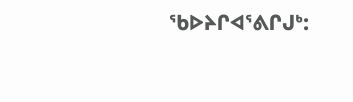ᖃᐅᔨᒋᐊᕐᕕᒋᒍᒃ: